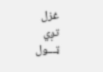غزل
تږي ټـــول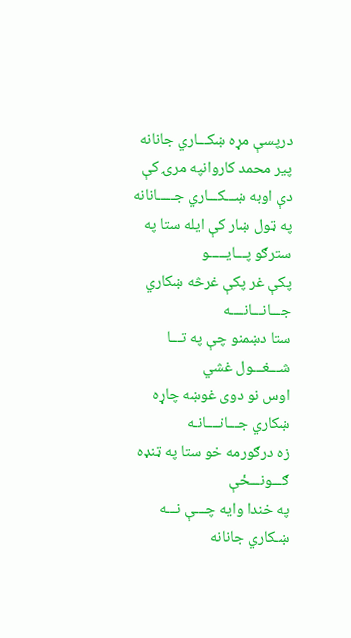درپسې مړه ښکـــاري جانانه
پیر محمد کاروانپه مرۍ کې دې اوبه ښـــکـــاري جـــــانانه
په ټول ښار کې ايله ستا په سترګو پـــايـــــو
پکې غر پکې غرڅه ښکاري جـــانـــانــــه
ستا دښمنو چې په تـــا شـــغـــول غشي
اوس نو دوی غوښه چاړه ښکاري جـــانــــانـه
زه درګورمه خو ستا په ټنډه ګـــونـــځې
په خندا وايه چـــې نـــه ښـکاري جانانه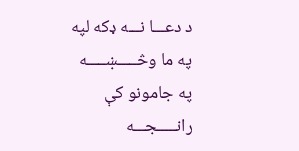د دعـــا نـــه ډکه لپه په ما وڅـــــښـــــه
په جامونو کې رانـــــجـــه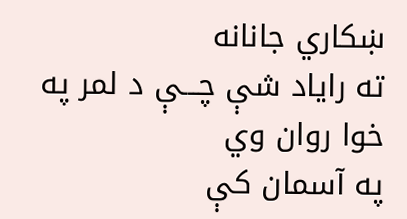ښکاري جانانه
ته راياد شې چـــې د لمر په خوا روان وي
په آسمان کې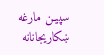سپيـن مارغه ښکاريجانانه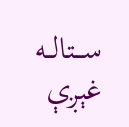ســـتالــه غېږې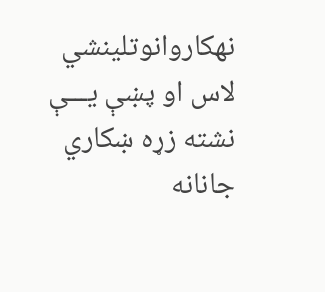نهکاروانوتلینشي
لاس او پښې يـــې نشته زړه ښکاري جانانه